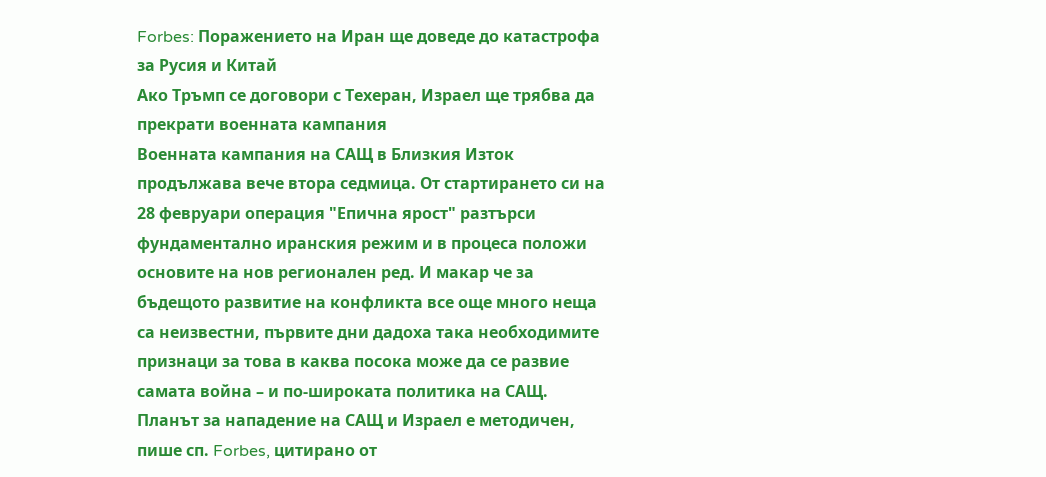Forbes: Поражението на Иран ще доведе до катастрофа за Русия и Китай
Ако Тръмп се договори с Техеран, Израел ще трябва да прекрати военната кампания
Военната кампания на САЩ в Близкия Изток продължава вече втора седмица. От стартирането си на 28 февруари операция "Епична ярост" разтърси фундаментално иранския режим и в процеса положи основите на нов регионален ред. И макар че за бъдещото развитие на конфликта все още много неща са неизвестни, първите дни дадоха така необходимите признаци за това в каква посока може да се развие самата война – и по-широката политика на САЩ. Планът за нападение на САЩ и Израел е методичен, пише сп. Forbes, цитирано от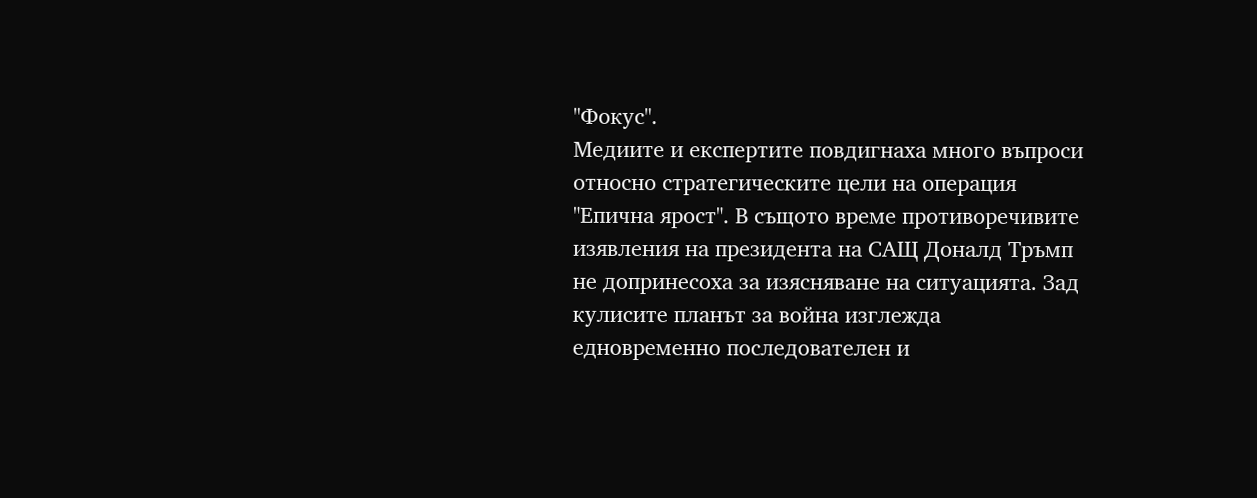"Фокус".
Медиите и експертите повдигнаха много въпроси относно стратегическите цели на операция "Епична ярост". В същото време противоречивите изявления на президента на САЩ Доналд Тръмп не допринесоха за изясняване на ситуацията. Зад кулисите планът за война изглежда едновременно последователен и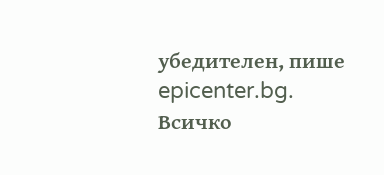убедителен, пише epicenter.bg.
Всичко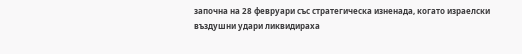започна на 28 февруари със стратегическа изненада, когато израелски въздушни удари ликвидираха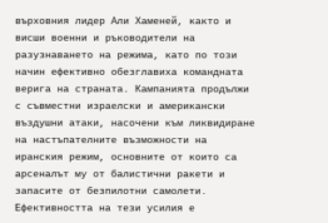върховния лидер Али Хаменей, както и висши военни и ръководители на разузнаването на режима, като по този начин ефективно обезглавиха командната верига на страната. Кампанията продължи с съвместни израелски и американски въздушни атаки, насочени към ликвидиране на настъпателните възможности на иранския режим, основните от които са арсеналът му от балистични ракети и запасите от безпилотни самолети. Ефективността на тези усилия е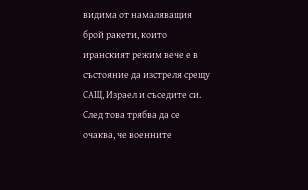видима от намаляващия брой ракети, които иранският режим вече е в състояние да изстреля срещу САЩ, Израел и съседите си.
След това трябва да се очаква, че военните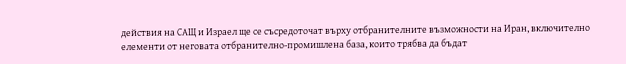действия на САЩ и Израел ще се съсредоточат върху отбранителните възможности на Иран, включително елементи от неговата отбранително-промишлена база, които трябва да бъдат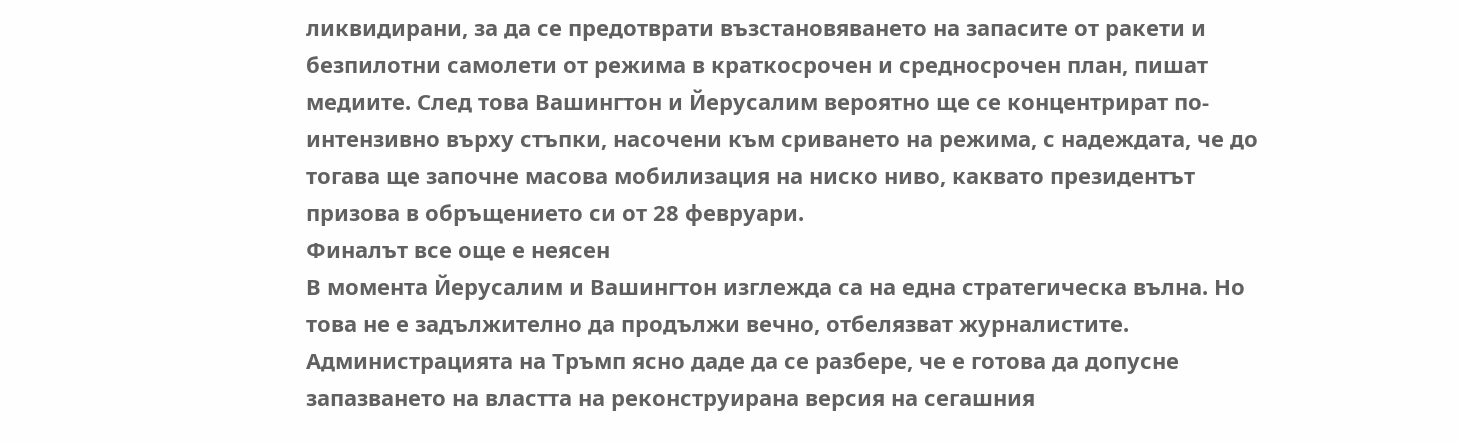ликвидирани, за да се предотврати възстановяването на запасите от ракети и безпилотни самолети от режима в краткосрочен и средносрочен план, пишат медиите. След това Вашингтон и Йерусалим вероятно ще се концентрират по-интензивно върху стъпки, насочени към сриването на режима, с надеждата, че до тогава ще започне масова мобилизация на ниско ниво, каквато президентът призова в обръщението си от 28 февруари.
Финалът все още е неясен
В момента Йерусалим и Вашингтон изглежда са на една стратегическа вълна. Но това не е задължително да продължи вечно, отбелязват журналистите. Администрацията на Тръмп ясно даде да се разбере, че е готова да допусне запазването на властта на реконструирана версия на сегашния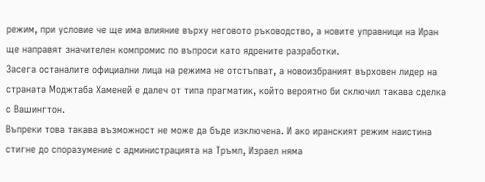режим, при условие че ще има влияние върху неговото ръководство, а новите управници на Иран ще направят значителен компромис по въпроси като ядрените разработки.
Засега останалите официални лица на режима не отстъпват, а новоизбраният върховен лидер на страната Моджтаба Хаменей е далеч от типа прагматик, който вероятно би сключил такава сделка с Вашингтон.
Въпреки това такава възможност не може да бъде изключена. И ако иранският режим наистина стигне до споразумение с администрацията на Тръмп, Израел няма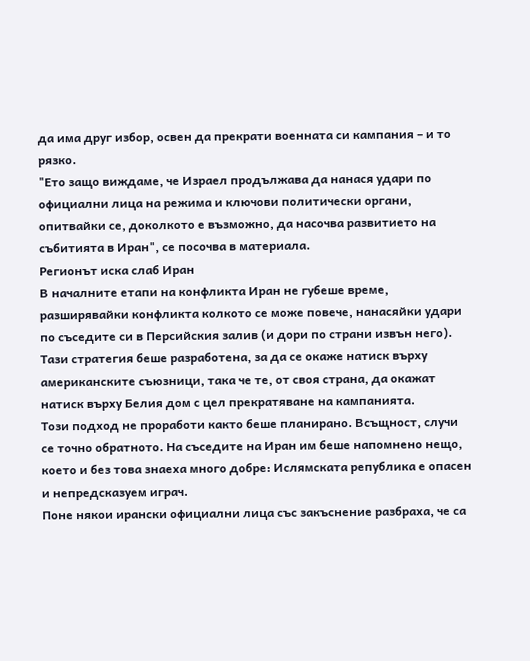да има друг избор, освен да прекрати военната си кампания – и то рязко.
"Ето защо виждаме, че Израел продължава да нанася удари по официални лица на режима и ключови политически органи, опитвайки се, доколкото е възможно, да насочва развитието на събитията в Иран", се посочва в материала.
Регионът иска слаб Иран
В началните етапи на конфликта Иран не губеше време, разширявайки конфликта колкото се може повече, нанасяйки удари по съседите си в Персийския залив (и дори по страни извън него). Тази стратегия беше разработена, за да се окаже натиск върху американските съюзници, така че те, от своя страна, да окажат натиск върху Белия дом с цел прекратяване на кампанията.
Този подход не проработи както беше планирано. Всъщност, случи се точно обратното. На съседите на Иран им беше напомнено нещо, което и без това знаеха много добре: Ислямската република е опасен и непредсказуем играч.
Поне някои ирански официални лица със закъснение разбраха, че са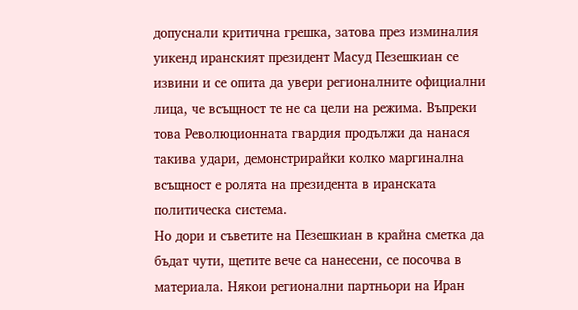допуснали критична грешка, затова през изминалия уикенд иранският президент Масуд Пезешкиан се извини и се опита да увери регионалните официални лица, че всъщност те не са цели на режима. Въпреки това Революционната гвардия продължи да нанася такива удари, демонстрирайки колко маргинална всъщност е ролята на президента в иранската политическа система.
Но дори и съветите на Пезешкиан в крайна сметка да бъдат чути, щетите вече са нанесени, се посочва в материала. Някои регионални партньори на Иран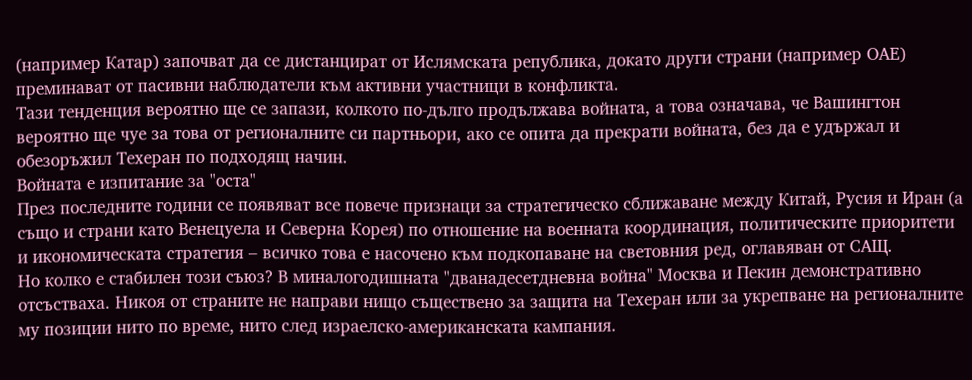(например Катар) започват да се дистанцират от Ислямската република, докато други страни (например ОАЕ) преминават от пасивни наблюдатели към активни участници в конфликта.
Тази тенденция вероятно ще се запази, колкото по-дълго продължава войната, а това означава, че Вашингтон вероятно ще чуе за това от регионалните си партньори, ако се опита да прекрати войната, без да е удържал и обезоръжил Техеран по подходящ начин.
Войната е изпитание за "оста"
През последните години се появяват все повече признаци за стратегическо сближаване между Китай, Русия и Иран (а също и страни като Венецуела и Северна Корея) по отношение на военната координация, политическите приоритети и икономическата стратегия – всичко това е насочено към подкопаване на световния ред, оглавяван от САЩ.
Но колко е стабилен този съюз? В миналогодишната "дванадесетдневна война" Москва и Пекин демонстративно отсъстваха. Никоя от страните не направи нищо съществено за защита на Техеран или за укрепване на регионалните му позиции нито по време, нито след израелско-американската кампания.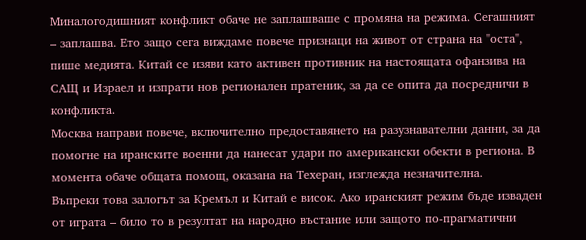Миналогодишният конфликт обаче не заплашваше с промяна на режима. Сегашният – заплашва. Ето защо сега виждаме повече признаци на живот от страна на "оста", пише медията. Китай се изяви като активен противник на настоящата офанзива на САЩ и Израел и изпрати нов регионален пратеник, за да се опита да посредничи в конфликта.
Москва направи повече, включително предоставянето на разузнавателни данни, за да помогне на иранските военни да нанесат удари по американски обекти в региона. В момента обаче общата помощ, оказана на Техеран, изглежда незначителна.
Въпреки това залогът за Кремъл и Китай е висок. Ако иранският режим бъде изваден от играта – било то в резултат на народно въстание или защото по-прагматични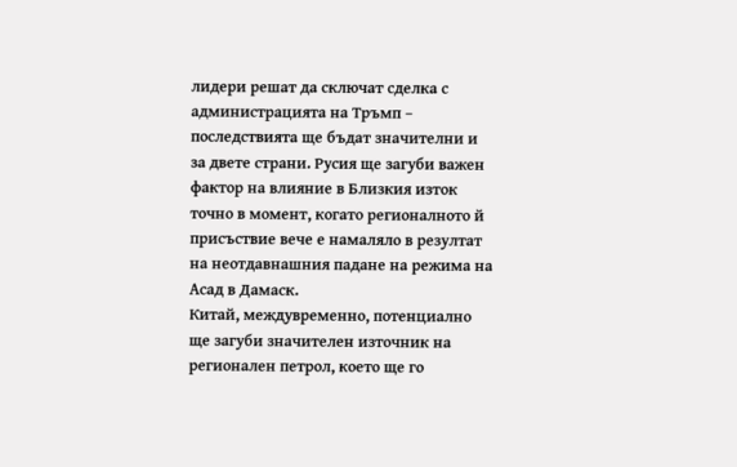лидери решат да сключат сделка с администрацията на Тръмп – последствията ще бъдат значителни и за двете страни. Русия ще загуби важен фактор на влияние в Близкия изток точно в момент, когато регионалното й присъствие вече е намаляло в резултат на неотдавнашния падане на режима на Асад в Дамаск.
Китай, междувременно, потенциално ще загуби значителен източник на регионален петрол, което ще го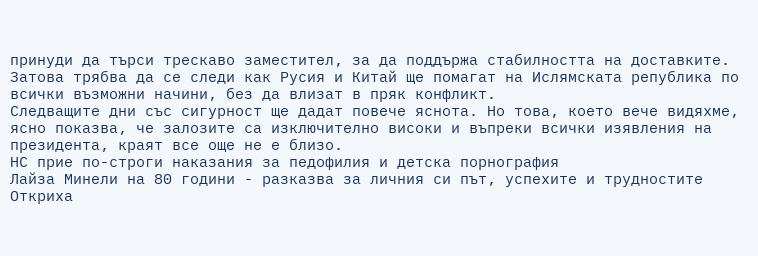принуди да търси трескаво заместител, за да поддържа стабилността на доставките. Затова трябва да се следи как Русия и Китай ще помагат на Ислямската република по всички възможни начини, без да влизат в пряк конфликт.
Следващите дни със сигурност ще дадат повече яснота. Но това, което вече видяхме, ясно показва, че залозите са изключително високи и въпреки всички изявления на президента, краят все още не е близо.
НС прие по-строги наказания за педофилия и детска порнография
Лайза Минели на 80 години - разказва за личния си път, успехите и трудностите
Откриха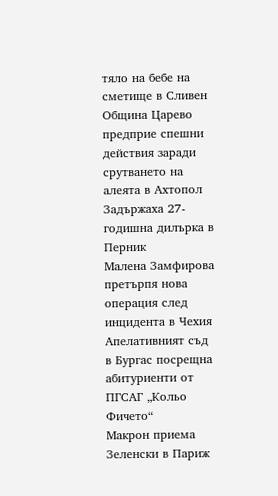тяло на бебе на сметище в Сливен
Община Царево предприе спешни действия заради срутването на алеята в Ахтопол
Задържаха 27-годишна дилърка в Перник
Малена Замфирова претърпя нова операция след инцидента в Чехия
Апелативният съд в Бургас посрещна абитуриенти от ПГСАГ „Кольо Фичето“
Макрон приема Зеленски в Париж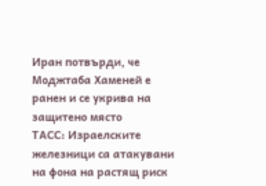Иран потвърди, че Моджтаба Хаменей е ранен и се укрива на защитено място
ТАСС: Израелските железници са атакувани на фона на растящ риск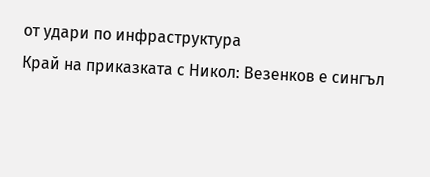от удари по инфраструктура
Край на приказката с Никол: Везенков е сингъл